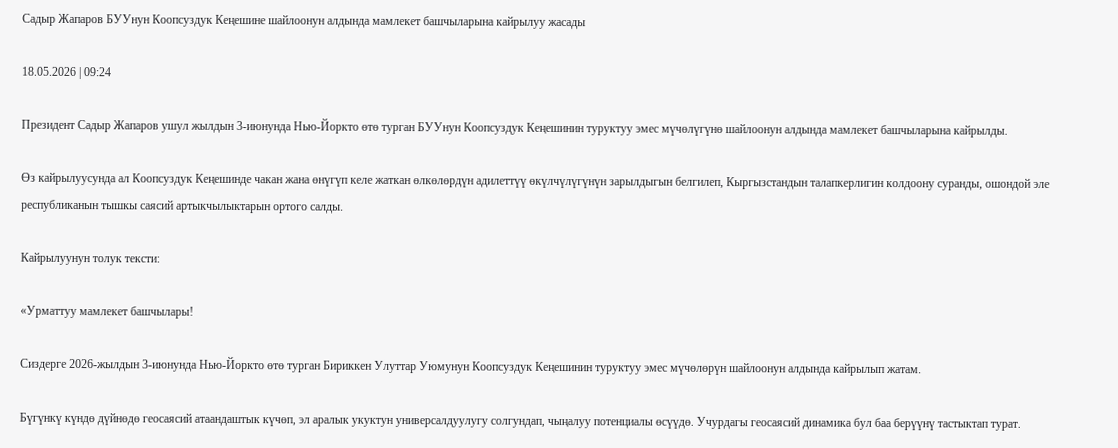Садыр Жапаров БУУнун Коопсуздук Кеңешине шайлоонун алдында мамлекет башчыларына кайрылуу жасады

18.05.2026 | 09:24

Президент Садыр Жапаров ушул жылдын 3-июнунда Нью-Йоркто өтө турган БУУнун Коопсуздук Кеңешинин туруктуу эмес мүчөлүгүнө шайлоонун алдында мамлекет башчыларына кайрылды.

Өз кайрылуусунда ал Коопсуздук Кеңешинде чакан жана өнүгүп келе жаткан өлкөлөрдүн адилеттүү өкүлчүлүгүнүн зарылдыгын белгилеп, Кыргызстандын талапкерлигин колдоону суранды, ошондой эле республиканын тышкы саясий артыкчылыктарын ортого салды.

Кайрылуунун толук тексти:

«Урматтуу мамлекет башчылары!

Сиздерге 2026-жылдын 3-июнунда Нью-Йоркто өтө турган Бириккен Улуттар Уюмунун Коопсуздук Кеңешинин туруктуу эмес мүчөлөрүн шайлоонун алдында кайрылып жатам.

Бүгүнкү күндө дүйнөдө геосаясий атаандаштык күчөп, эл аралык укуктун универсалдуулугу солгундап, чыңалуу потенциалы өсүүдө. Учурдагы геосаясий динамика бул баа берүүнү тастыктап турат.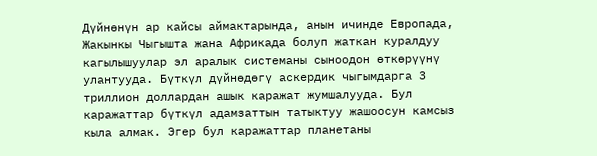Дүйнөнүн ар кайсы аймактарында, анын ичинде Европада, Жакынкы Чыгышта жана Африкада болуп жаткан куралдуу кагылышуулар эл аралык системаны сыноодон өткөрүүнү улантууда. Бүткүл дүйнөдөгү аскердик чыгымдарга 3 триллион доллардан ашык каражат жумшалууда. Бул каражаттар бүткүл адамзаттын татыктуу жашоосун камсыз кыла алмак. Эгер бул каражаттар планетаны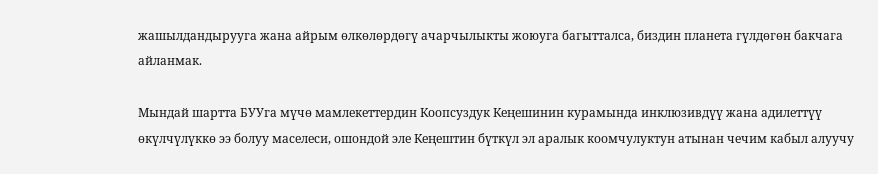жашылдандырууга жана айрым өлкөлөрдөгү ачарчылыкты жоюуга багытталса, биздин планета гүлдөгөн бакчага айланмак.

Мындай шартта БУУга мүчө мамлекеттердин Коопсуздук Кеңешинин курамында инклюзивдүү жана адилеттүү өкүлчүлүккө ээ болуу маселеси, ошондой эле Кеңештин бүткүл эл аралык коомчулуктун атынан чечим кабыл алуучу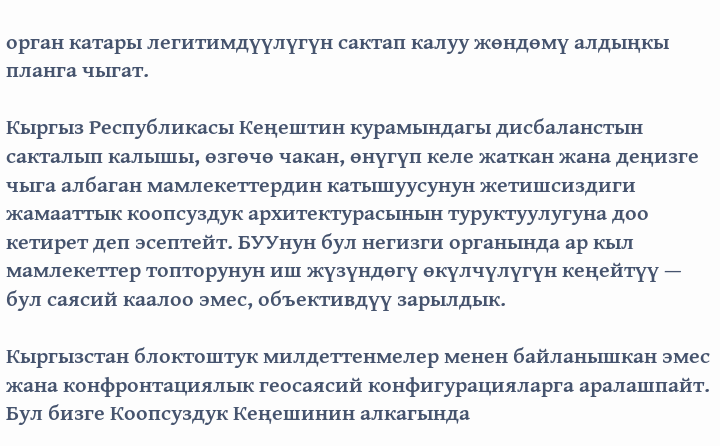орган катары легитимдүүлүгүн сактап калуу жөндөмү алдыңкы планга чыгат.

Кыргыз Республикасы Кеңештин курамындагы дисбаланстын сакталып калышы, өзгөчө чакан, өнүгүп келе жаткан жана деңизге чыга албаган мамлекеттердин катышуусунун жетишсиздиги жамааттык коопсуздук архитектурасынын туруктуулугуна доо кетирет деп эсептейт. БУУнун бул негизги органында ар кыл мамлекеттер топторунун иш жүзүндөгү өкүлчүлүгүн кеңейтүү — бул саясий каалоо эмес, объективдүү зарылдык.

Кыргызстан блоктоштук милдеттенмелер менен байланышкан эмес жана конфронтациялык геосаясий конфигурацияларга аралашпайт. Бул бизге Коопсуздук Кеңешинин алкагында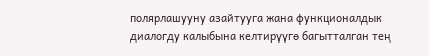полярлашууну азайтууга жана функционалдык диалогду калыбына келтирүүгө багытталган тең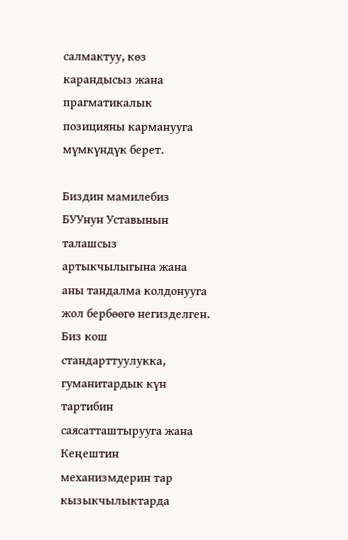салмактуу, көз карандысыз жана прагматикалык позицияны карманууга мүмкүндүк берет.

Биздин мамилебиз БУУнун Уставынын талашсыз артыкчылыгына жана аны тандалма колдонууга жол бербөөгө негизделген. Биз кош стандарттуулукка, гуманитардык күн тартибин саясатташтырууга жана Кеңештин механизмдерин тар кызыкчылыктарда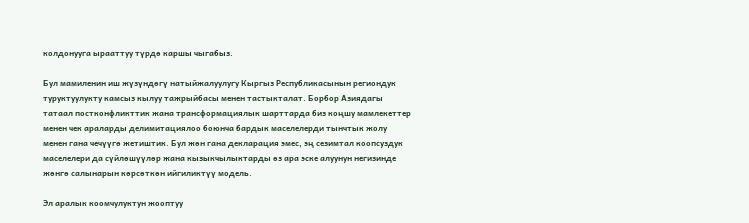колдонууга ырааттуу түрдө каршы чыгабыз.

Бул мамиленин иш жүзүндөгү натыйжалуулугу Кыргыз Республикасынын региондук туруктуулукту камсыз кылуу тажрыйбасы менен тастыкталат. Борбор Азиядагы татаал постконфликттик жана трансформациялык шарттарда биз коңшу мамлекеттер менен чек араларды делимитациялоо боюнча бардык маселелерди тынчтык жолу менен гана чечүүгө жетиштик. Бул жөн гана декларация эмес, эң сезимтал коопсуздук маселелери да сүйлөшүүлөр жана кызыкчылыктарды өз ара эске алуунун негизинде жөнгө салынарын көрсөткөн ийгиликтүү модель.

Эл аралык коомчулуктун жооптуу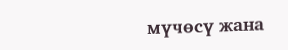мүчөсү жана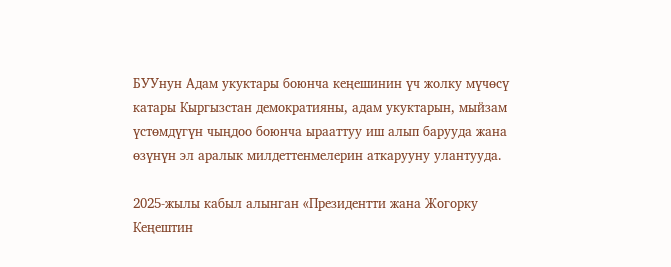БУУнун Адам укуктары боюнча кеңешинин үч жолку мүчөсү катары Кыргызстан демократияны, адам укуктарын, мыйзам үстөмдүгүн чыңдоо боюнча ырааттуу иш алып барууда жана өзүнүн эл аралык милдеттенмелерин аткарууну улантууда.

2025-жылы кабыл алынган «Президентти жана Жогорку Кеңештин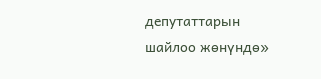депутаттарын шайлоо жөнүндө»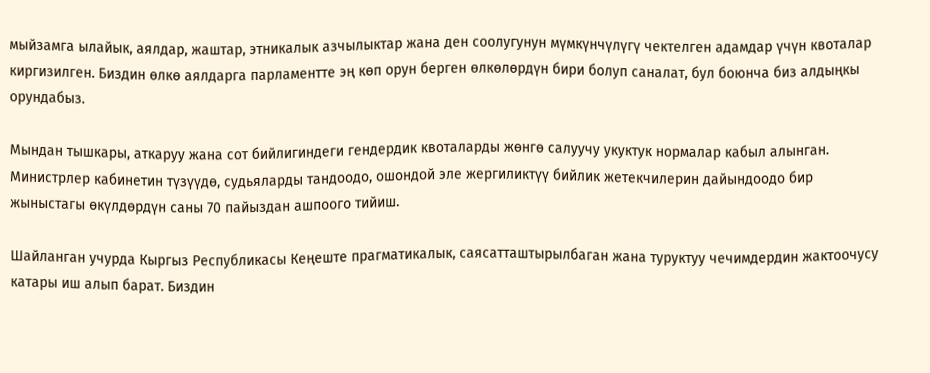мыйзамга ылайык, аялдар, жаштар, этникалык азчылыктар жана ден соолугунун мүмкүнчүлүгү чектелген адамдар үчүн квоталар киргизилген. Биздин өлкө аялдарга парламентте эң көп орун берген өлкөлөрдүн бири болуп саналат, бул боюнча биз алдыңкы орундабыз.

Мындан тышкары, аткаруу жана сот бийлигиндеги гендердик квоталарды жөнгө салуучу укуктук нормалар кабыл алынган. Министрлер кабинетин түзүүдө, судьяларды тандоодо, ошондой эле жергиликтүү бийлик жетекчилерин дайындоодо бир жыныстагы өкүлдөрдүн саны 70 пайыздан ашпоого тийиш.

Шайланган учурда Кыргыз Республикасы Кеңеште прагматикалык, саясатташтырылбаган жана туруктуу чечимдердин жактоочусу катары иш алып барат. Биздин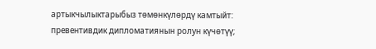артыкчылыктарыбыз төмөнкүлөрдү камтыйт: превентивдик дипломатиянын ролун күчөтүү;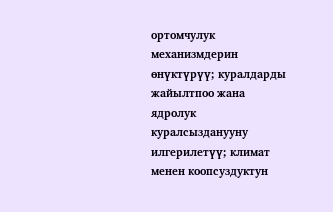ортомчулук механизмдерин өнүктүрүү; куралдарды жайылтпоо жана ядролук куралсызданууну илгерилетүү; климат менен коопсуздуктун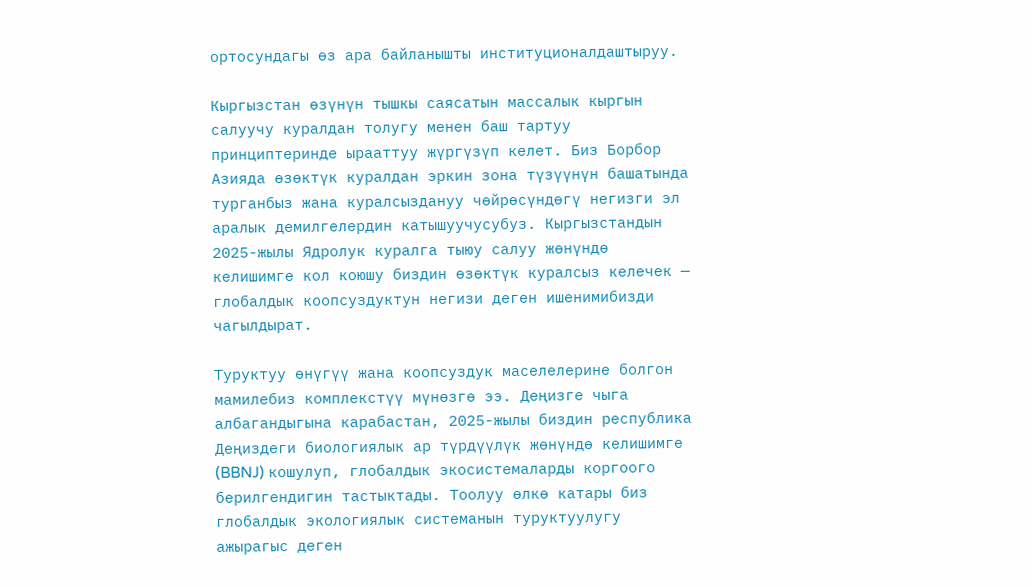ортосундагы өз ара байланышты институционалдаштыруу.

Кыргызстан өзүнүн тышкы саясатын массалык кыргын салуучу куралдан толугу менен баш тартуу принциптеринде ырааттуу жүргүзүп келет. Биз Борбор Азияда өзөктүк куралдан эркин зона түзүүнүн башатында турганбыз жана куралсыздануу чөйрөсүндөгү негизги эл аралык демилгелердин катышуучусубуз. Кыргызстандын 2025-жылы Ядролук куралга тыюу салуу жөнүндө келишимге кол коюшу биздин өзөктүк куралсыз келечек — глобалдык коопсуздуктун негизи деген ишенимибизди чагылдырат.

Туруктуу өнүгүү жана коопсуздук маселелерине болгон мамилебиз комплекстүү мүнөзгө ээ. Деңизге чыга албагандыгына карабастан, 2025-жылы биздин республика Деңиздеги биологиялык ар түрдүүлүк жөнүндө келишимге (BBNJ) кошулуп, глобалдык экосистемаларды коргоого берилгендигин тастыктады. Тоолуу өлкө катары биз глобалдык экологиялык системанын туруктуулугу ажырагыс деген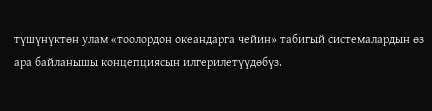түшүнүктөн улам «тоолордон океандарга чейин» табигый системалардын өз ара байланышы концепциясын илгерилетүүдөбүз.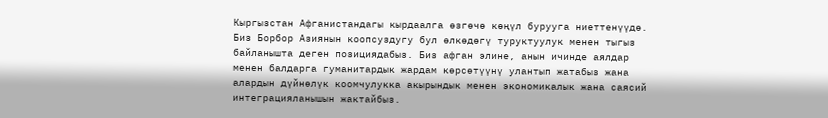Кыргызстан Афганистандагы кырдаалга өзгөчө көңүл бурууга ниеттенүүдө. Биз Борбор Азиянын коопсуздугу бул өлкөдөгү туруктуулук менен тыгыз байланышта деген позициядабыз. Биз афган элине, анын ичинде аялдар менен балдарга гуманитардык жардам көрсөтүүнү улантып жатабыз жана алардын дүйнөлүк коомчулукка акырындык менен экономикалык жана саясий интеграцияланышын жактайбыз.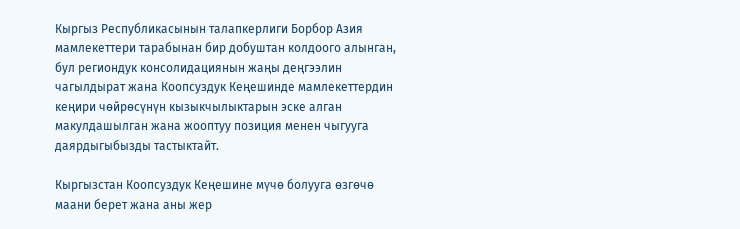Кыргыз Республикасынын талапкерлиги Борбор Азия мамлекеттери тарабынан бир добуштан колдоого алынган, бул региондук консолидациянын жаңы деңгээлин чагылдырат жана Коопсуздук Кеңешинде мамлекеттердин кеңири чөйрөсүнүн кызыкчылыктарын эске алган макулдашылган жана жооптуу позиция менен чыгууга даярдыгыбызды тастыктайт.

Кыргызстан Коопсуздук Кеңешине мүчө болууга өзгөчө маани берет жана аны жер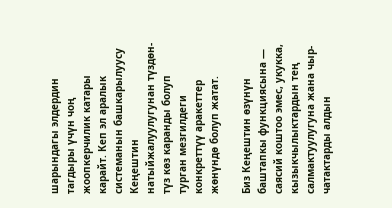шарындагы элдердин тагдыры үчүн чоң жоопкерчилик катары карайт. Кеп эл аралык системанын башкарылуусу Кеңештин натыйжалуулугунан түздөн-түз көз каранды болуп турган мезгилдеги конкреттүү аракеттер жөнүндө болуп жатат.

Биз Кеңештин өзүнүн баштапкы функциясына — саясий коштоо эмес, укукка, кызыкчылыктардын тең салмактуулугуна жана чыр-чатактарды алдын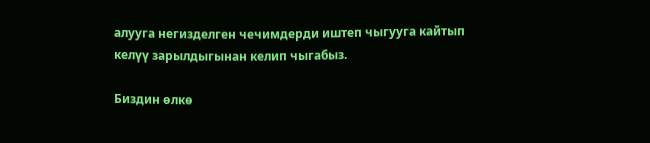алууга негизделген чечимдерди иштеп чыгууга кайтып келүү зарылдыгынан келип чыгабыз.

Биздин өлкө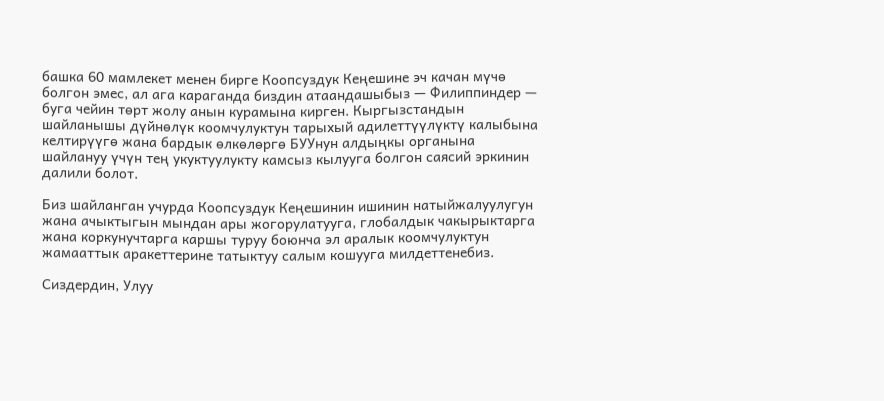башка 60 мамлекет менен бирге Коопсуздук Кеңешине эч качан мүчө болгон эмес, ал ага караганда биздин атаандашыбыз — Филиппиндер — буга чейин төрт жолу анын курамына кирген. Кыргызстандын шайланышы дүйнөлүк коомчулуктун тарыхый адилеттүүлүктү калыбына келтирүүгө жана бардык өлкөлөргө БУУнун алдыңкы органына шайлануу үчүн тең укуктуулукту камсыз кылууга болгон саясий эркинин далили болот.

Биз шайланган учурда Коопсуздук Кеңешинин ишинин натыйжалуулугун жана ачыктыгын мындан ары жогорулатууга, глобалдык чакырыктарга жана коркунучтарга каршы туруу боюнча эл аралык коомчулуктун жамааттык аракеттерине татыктуу салым кошууга милдеттенебиз.

Сиздердин, Улуу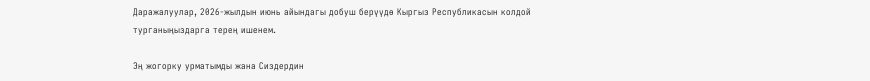Даражалуулар, 2026-жылдын июнь айындагы добуш берүүдө Кыргыз Республикасын колдой турганыңыздарга терең ишенем.

Эң жогорку урматымды жана Сиздердин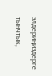элдериңиздерге тынчтык,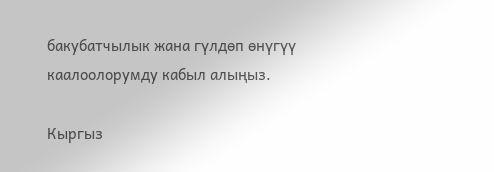бакубатчылык жана гүлдөп өнүгүү каалоолорумду кабыл алыңыз.

Кыргыз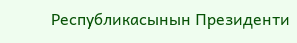Республикасынын Президенти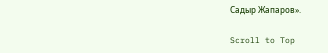Садыр Жапаров».

Scroll to Top